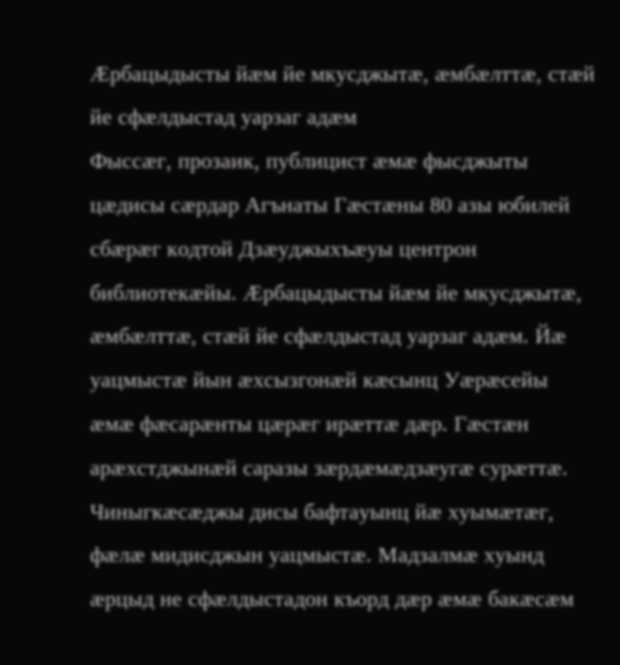Æрбацыдысты йæм йе мкусджытæ, æмбæлттæ, стæй йе сфæлдыстад уарзаг адæм
Фыссæг, прозаик, публицист æмæ фысджыты цæдисы сæрдар Агънаты Гæстæны 80 азы юбилей сбæрæг кодтой Дзæуджыхъæуы центрон библиотекæйы. Æрбацыдысты йæм йе мкусджытæ, æмбæлттæ, стæй йе сфæлдыстад уарзаг адæм. Йæ уацмыстæ йын æхсызгонæй кæсынц Уæрæсейы æмæ фæсарæнты цæрæг ирæттæ дæр. Гæстæн арæхстджынæй саразы зæрдæмæдзæугæ сурæттæ. Чиныгкæсæджы дисы бафтауынц йæ хуымæтæг, фæлæ мидисджын уацмыстæ. Мадзалмæ хуынд æрцыд не сфæлдыстадон къорд дæр æмæ бакæсæм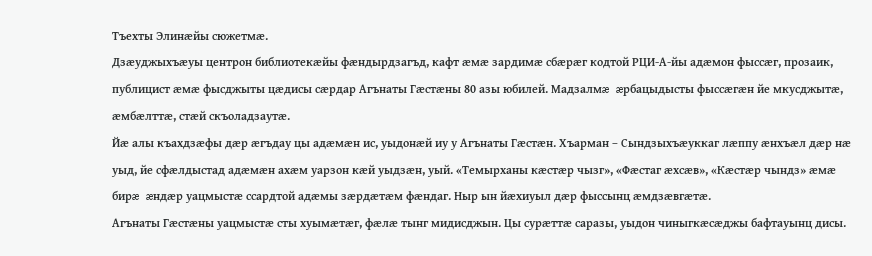Тъехты Элинæйы сюжетмæ.
Дзæуджыхъæуы центрон библиотекæйы фæндырдзагъд, кафт æмæ зардимæ сбæрæг кодтой РЦИ-А-йы адæмон фыссæг, прозаик, публицист æмæ фысджыты цæдисы сæрдар Агънаты Гæстæны 80 азы юбилей. Мадзалмæ æрбацыдысты фыссæгæн йе мкусджытæ, æмбæлттæ, стæй скъоладзаутæ.
Йæ алы къахдзæфы дæр æгъдау цы адæмæн ис, уыдонæй иу у Агънаты Гæстæн. Хъарман – Сындзыхъæуккаг лæппу æнхъæл дæр нæ уыд, йе сфæлдыстад адæмæн ахæм уарзон кæй уыдзæн, уый. «Темырханы кæстæр чызг», «Фæстаг æхсæв», «Кæстæр чындз» æмæ бирæ æндæр уацмыстæ ссардтой адæмы зæрдæтæм фæндаг. Ныр ын йæхиуыл дæр фыссынц æмдзæвгæтæ.
Агънаты Гæстæны уацмыстæ сты хуымæтæг, фæлæ тынг мидисджын. Цы сурæттæ саразы, уыдон чиныгкæсæджы бафтауынц дисы.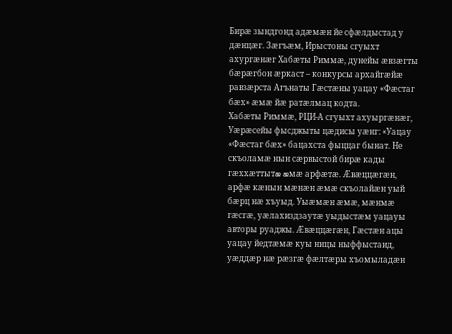Бирæ зындгонд адæмæн йе сфæлдыстад у дæнцæг. Зæгъæм, Ирыстоны сгуыхт ахургæнæг Хабæты Риммæ, дунейы æвзæгты бæрæгбон æркаст – конкурсы архайгæйæ равзæрста Агънаты Гæстæны уацау «Фæстаг бæх» æмæ йæ ратæлмац кодта.
Хабæты Риммæ, РЦИ-А сгуыхт ахуыргæнæг, Уæрæсейы фысджыты цæдисы уæнг: «Уацау «Фæстаг бæх» бацахста фыццаг бынат. Не скъоламæ нын сæрвыстой бирæ кады гæххæттытæ æмæ арфæтæ. Æвæццæгæн, арфæ кæнын мæнæн æмæ скъолайæн уый бæрц нæ хъуыд. Уыæмæн æмæ, мæнмæ гæсгæ, уæлахиздзаутæ уыдыстæм уацауы авторы руаджы. Æвæццæгæн, Гæстæн ацы уацау йедтæмæ куы ницы ныффыстаид, уæддæр нæ рæзгæ фæлтæры хъомыладæн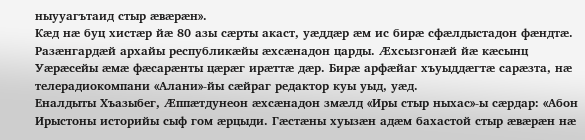ныууагътаид стыр æвæрæн».
Кæд нæ буц хистæр йæ 80 азы сæрты акаст, уæддæр æм ис бирæ сфæлдыстадон фæндтæ. Разæнгардæй архайы республикæйы æхсæнадон царды. Æхсызгонæй йæ кæсынц Уæрæсейы æмæ фæсарæнты цæрæг ирæттæ дæр. Бирæ арфæйаг хъуыддæгтæ сарæзта, нæ телерадиокомпани «Алани»-йы сæйраг редактор куы уыд, уæд.
Еналдыты Хъазыбег, Æппæтдунеон æхсæнадон змæлд «Иры стыр ныхас»-ы сæрдар: «Абон Ирыстоны историйы сыф гом æрцыди. Гæстæны хуызæн адæм бахастой стыр æвæрæн нæ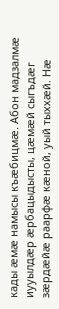кады æмæ намысы къæбицмæ. Абон мадзалмæ иууылдæр æрбацыдысты, цæмæй сыгъдæг зæрдæйæ раарфæ кæной, уый тыххæй. Нæ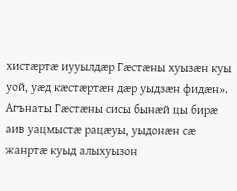хистæртæ иууылдæр Гæстæны хуызæн куы уой, уæд кæстæртæн дæр уыдзæн фидæн».
Агънаты Гæстæны сисы бынæй цы бирæ аив уацмыстæ рацæуы, уыдонæн сæ жанртæ куыд алыхуызон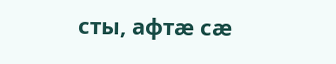сты, афтæ сæ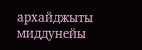архайджыты миддунейы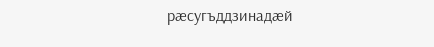рæсугъддзинадæй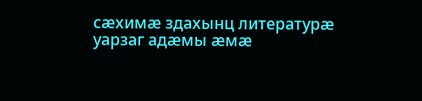сæхимæ здахынц литературæ уарзаг адæмы æмæ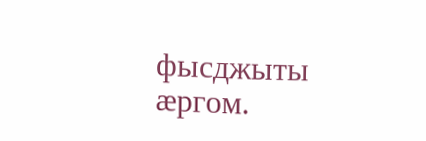фысджыты æргом.